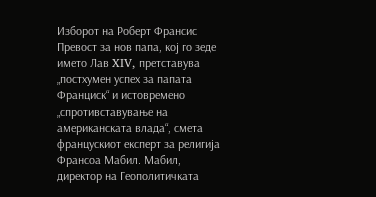Изборот на Роберт Франсис Превост за нов папа, кој го зеде името Лав XIV, претставува „постхумен успех за папата Франциск“ и истовремено „спротивставување на американската влада“, смета францускиот експерт за религија Франсоа Мабил. Мабил, директор на Геополитичката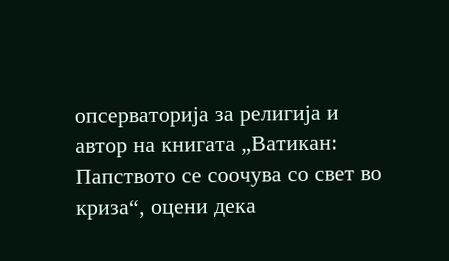опсерваторија за религија и автор на книгата „Ватикан: Папството се соочува со свет во криза“, оцени дека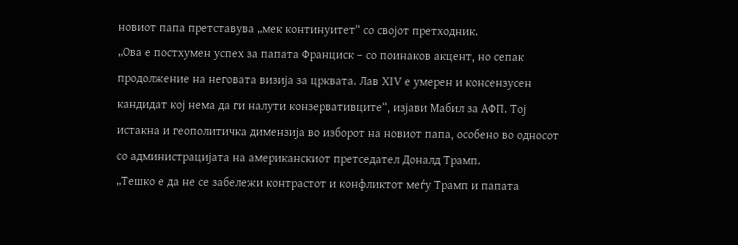новиот папа претставува „мек континуитет“ со својот претходник.
„Ова е постхумен успех за папата Франциск – со поинаков акцент, но сепак продолжение на неговата визија за црквата. Лав XIV е умерен и консензусен кандидат кој нема да ги налути конзервативците“, изјави Мабил за АФП. Тој истакна и геополитичка димензија во изборот на новиот папа, особено во односот со администрацијата на американскиот претседател Доналд Трамп.
„Тешко е да не се забележи контрастот и конфликтот меѓу Трамп и папата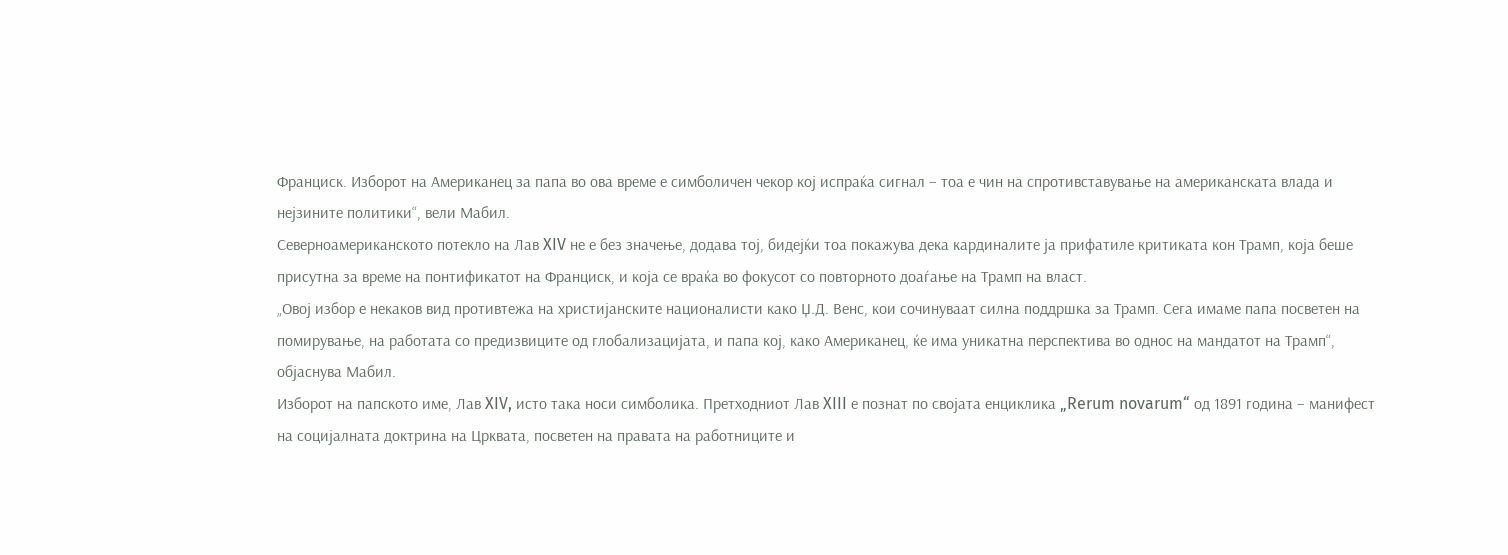Франциск. Изборот на Американец за папа во ова време е симболичен чекор кој испраќа сигнал – тоа е чин на спротивставување на американската влада и нејзините политики“, вели Мабил.
Северноамериканското потекло на Лав XIV не е без значење, додава тој, бидејќи тоа покажува дека кардиналите ја прифатиле критиката кон Трамп, која беше присутна за време на понтификатот на Франциск, и која се враќа во фокусот со повторното доаѓање на Трамп на власт.
„Овој избор е некаков вид противтежа на христијанските националисти како Џ.Д. Венс, кои сочинуваат силна поддршка за Трамп. Сега имаме папа посветен на помирување, на работата со предизвиците од глобализацијата, и папа кој, како Американец, ќе има уникатна перспектива во однос на мандатот на Трамп“, објаснува Мабил.
Изборот на папското име, Лав XIV, исто така носи симболика. Претходниот Лав XIII е познат по својата енциклика „Rerum novarum“ од 1891 година – манифест на социјалната доктрина на Црквата, посветен на правата на работниците и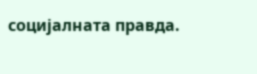социјалната правда.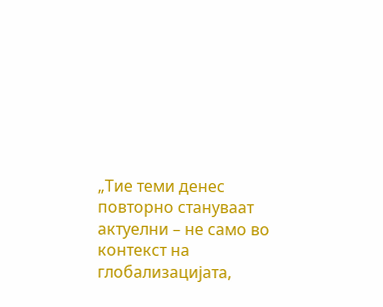„Тие теми денес повторно стануваат актуелни – не само во контекст на глобализацијата,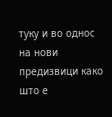туку и во однос на нови предизвици како што е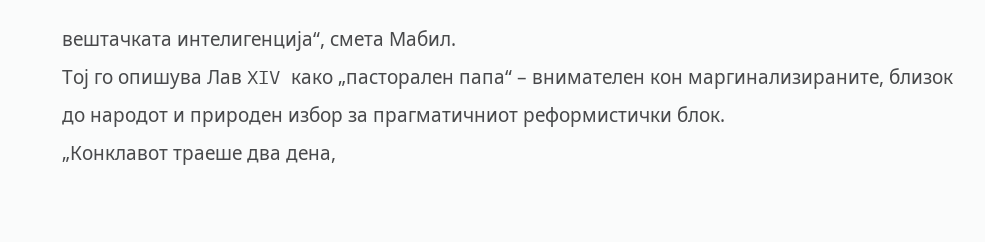вештачката интелигенција“, смета Мабил.
Тој го опишува Лав XIV како „пасторален папа“ – внимателен кон маргинализираните, близок до народот и природен избор за прагматичниот реформистички блок.
„Конклавот траеше два дена,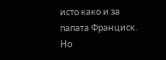исто како и за папата Франциск. Но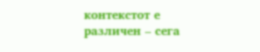контекстот е различен – сега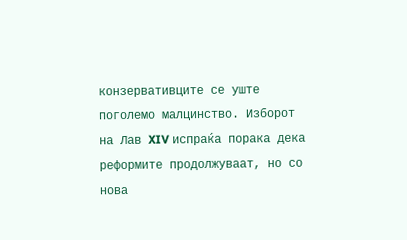конзервативците се уште поголемо малцинство. Изборот на Лав XIV испраќа порака дека реформите продолжуваат, но со нова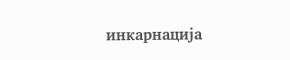инкарнација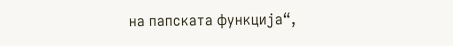на папската функција“,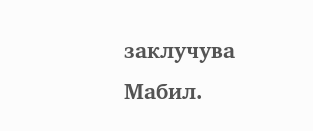заклучува Мабил.